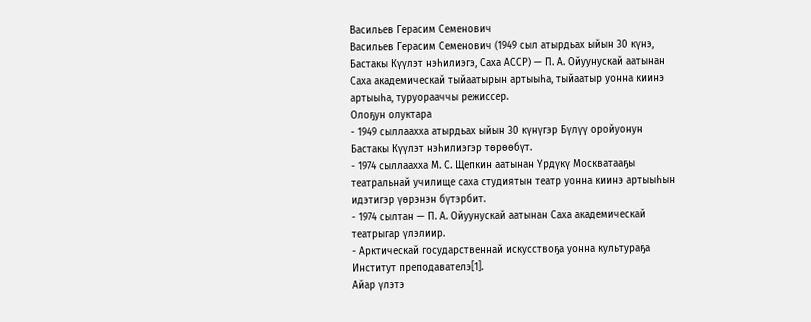Васильев Герасим Семенович
Васильев Герасим Семенович (1949 сыл атырдьах ыйын 30 күнэ, Бастакы Күүлэт нэһилиэгэ, Саха АССР) — П. А. Ойуунускай аатынан Саха академическай тыйаатырын артыыһа, тыйаатыр уонна киинэ артыыһа, туруорааччы режиссер.
Олоҕун олуктара
- 1949 сыллаахха атырдьах ыйын 30 күнүгэр Бүлүү оройуонун Бастакы Күүлэт нэһилиэгэр төрөөбүт.
- 1974 сыллаахха М. С. Щепкин аатынан Үрдүкү Москватааҕы театральнай училище саха студиятын театр уонна киинэ артыыһын идэтигэр үөрэнэн бүтэрбит.
- 1974 сылтан — П. А. Ойуунускай аатынан Саха академическай театрыгар үлэлиир.
- Арктическай государственнай искусствоҕа уонна культураҕа Институт преподавателэ[1].
Айар үлэтэ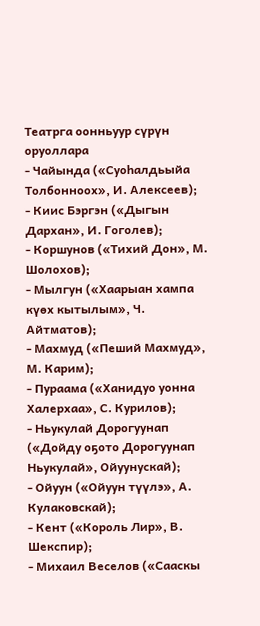Театрга оонньуур сүрүн оруоллара
- Чайында («Суоһалдьыйа Толбонноох», И. Алексеев);
- Киис Бэргэн («Дыгын Дархан», И. Гоголев);
- Коршунов («Тихий Дон», М. Шолохов);
- Мылгун («Хаарыан хампа күөх кытылым», Ч. Айтматов);
- Махмуд («Пеший Махмуд», М. Карим);
- Пураама («Ханидуо уонна Халерхаа», С. Курилов);
- Ньукулай Дорогуунап («Дойду оҕото Дорогуунап Ньукулай», Ойуунускай);
- Ойуун («Ойуун түүлэ», А. Кулаковскай);
- Кент («Король Лир», В. Шекспир);
- Михаил Веселов («Сааскы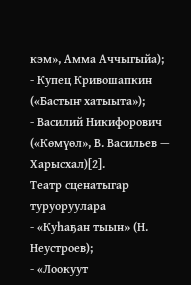кэм», Амма Аччыгыйа);
- Купец Кривошапкин («Бастыҥ хатыыта»);
- Василий Никифорович («Көмүөл», В. Васильев — Харысхал)[2].
Театр сценатыгар туруоруулара
- «Куһаҕан тыын» (Н. Неустроев);
- «Лоокуут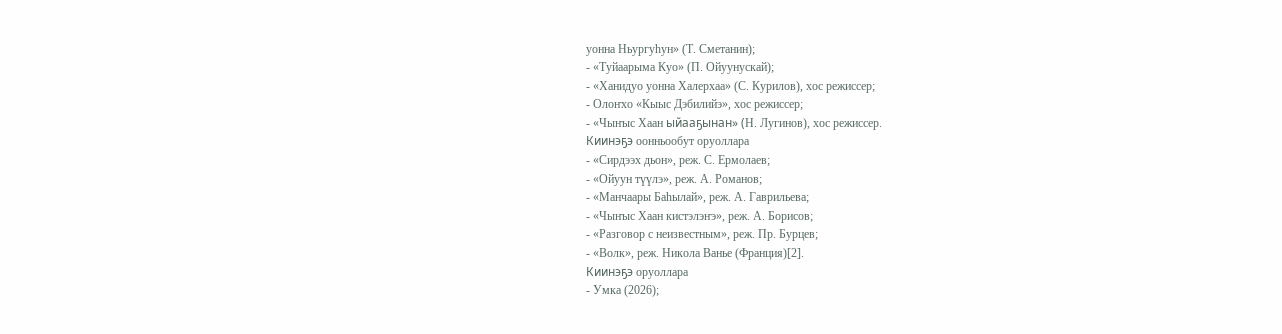уонна Ньургуһун» (Т. Сметанин);
- «Туйаарыма Куо» (П. Ойуунускай);
- «Ханидуо уонна Халерхаа» (С. Курилов), хос режиссер;
- Олоҥхо «Кыыс Дэбилийэ», хос режиссер;
- «Чыҥыс Хаан ыйааҕынан» (Н. Лугинов), хос режиссер.
Киинэҕэ оонньообут оруоллара
- «Сирдээх дьон», реж. С. Ермолаев;
- «Ойуун түүлэ», реж. А. Романов;
- «Манчаары Баһылай», реж. А. Гаврильева;
- «Чыҥыс Хаан кистэлэҥэ», реж. А. Борисов;
- «Разговор с неизвестным», реж. Пр. Бурцев;
- «Волк», реж. Никола Ванье (Франция)[2].
Киинэҕэ оруоллара
- Умка (2026);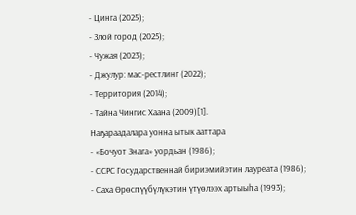- Цинга (2025);
- Злой город (2025);
- Чужая (2023);
- Джулур: мас-рестлинг (2022);
- Территория (2014);
- Тайна Чингис Хаана (2009)[1].
Наҕараадалара уонна ытык ааттара
- «Бочуот Знага» уордьан (1986);
- ССРС Государственнай бириэмийэтин лауреата (1986);
- Саха Өрөспүүбүлүкэтин үтүөлээх артыыһа (1993);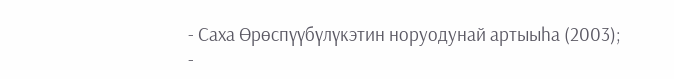- Саха Өрөспүүбүлүкэтин норуодунай артыыһа (2003);
-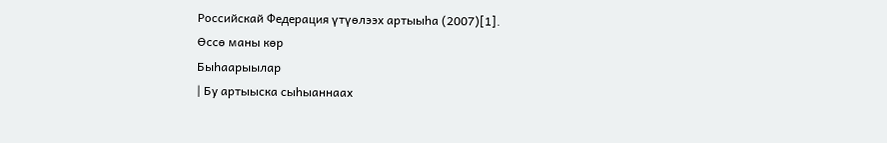Российскай Федерация үтүөлээх артыыһа (2007)[1].
Өссө маны көр
Быһаарыылар
| Бу артыыска сыһыаннаах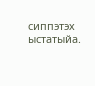сиппэтэх ыстатыйа.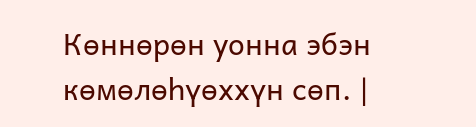Көннөрөн уонна эбэн көмөлөһүөххүн сөп. |